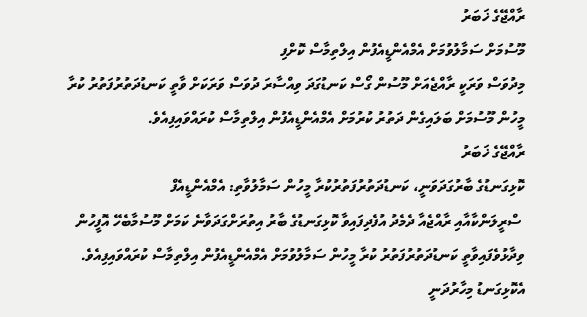ރާއްޖޭގެ ޚަބަރު
މޫސުމަށް ސަމާލުވުމަށް އެމްއެންޑީއެފުން އިލްތިމާސް ކޮށްފި
މިދުވަސް ވަރަކީ ރާއްޖެއަށް މޫސުން ގޯސް ކަނޑުގަދަ ވިއްސާރަ ދުވަސް ވަރަކަށް ވާތީ ކަނޑުދަތުރުފަތުރު ކުރާ މީހުން މޫސުމަށް ބަލައިގެން ދަތުރު ކުރުމަށް އެމްއެންޑީއެފުން އިލްތިމާސް ކުރައްވައިފިއެވެ.
ރާއްޖޭގެ ޚަބަރު
ކޮޅިގަނޑުގެ ބާރުގަދަވަނީ، ކަނޑުދަތުރުފަތުރުކުރާ މީހުން ސަމާލުވާތި: އެމްއެންޑީއެފް
 ސްރީލަންކާއާއި ރާއްޖެއާ ދެމެދު އުފެދިފައިވާ ކޮޅިގަނޑުގެ ބާރު އިތުރަށްގަދަވާނެ ކަމަށް މޫސުމާބެހޭ އޮފީހުން ވިދާޅުވެފައިވާތީ ކަނޑުދަތުރުފަތުރު ކުރާ މީހުން ސަމާލުވުމަށް އެމްއެންޑީއެފުން އިލްތިމާސް ކުރައްވައިފިއެވެ. އެކޮޅިގަނޑު މިހާރުދަނީ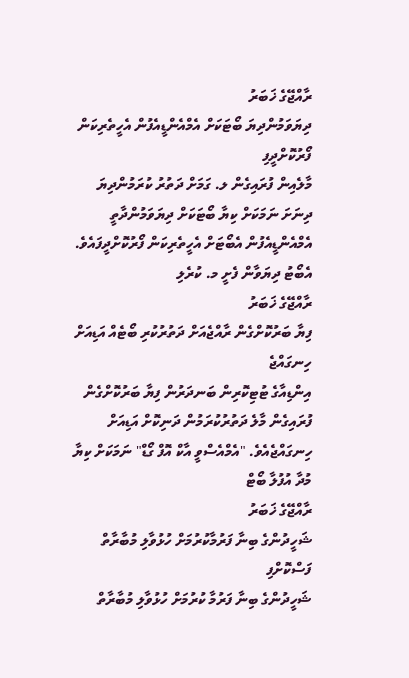ރާއްޖޭގެ ޚަބަރު
ދިޔަވަމުންދިޔަ ބޯޓަކަށް އެމްއެންޑީއެފުން އެހީތެރިކަން ފޯރުކޮށްދީފި
މާލެއިން ފުރައިގެން ލ. ގަމަށް ދަތުރު ކުރަމުންދިޔަ ދިނަށަ ނަމަކަށް ކިޔާ ބޯޓަކަށް ދިޔަވަމުންދާތީ އެމްއެންޑީއެފުން އެބޯޓަށް އެހީތެރިކަން ފޯރުކޮށްދީފައެވެ. އެބޯޓު ދިޔަވާން ފެށީ މ. ކުރެލި
ރާއްޖޭގެ ޚަބަރު
ފިޔާ ބަރުކޮށްގެން ރާއްޖެއަށް ދަތުރުކުރި ބޯޓެއް އަޑިއަށް ހިނގައްޖެ
އިންޑިއާގެ ޓުޓިކޮރިން ބަނދަރުން ފިޔާ ބަރުކޮށްގެން ފުރައިގެން މާލެ ދަތުރުކުރަމުން ދަނިކޮށް އަޑިއަށް  ހިނގައްޖެއެވެ. "އެމްއެސްވީ އާކް އޮފް ގޯޑް" ނަމަކަށް ކިޔާ މުދާ އުފުލާ ބޯޓް
ރާއްޖޭގެ ޚަބަރު
ޝަހީދުންގެ ބިނާ ފަރުމާކުރުމަށް ހުޅުވާލި މުބާރާތް ފަސްކޮށްފި
ޝަހީދުންގެ ބިނާ ފަރުމާ ކުރުމަށް ހުޅުވާލި މުބާރާތް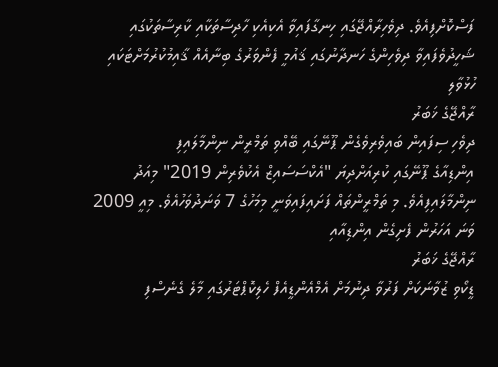ފަސްކޮށްފިއެވެ. ދިވެހިރާއްޖޭގައި ހިނގާފައިވާ އެކިއެކި ހާދިސާތަކާއި ކާރިސާތަކުގައި ޝަހީދުވެފައިވާ ދިވެހިންގެ ހަނދާނުގައި ޤައުމީ ފެންވަރުގެ ބިނާއެއް ޤާއިމުކުރުމަށްޓަކައި ހުޅުވާލި
ރާއްޖޭގެ ޚަބަރު
ދިވެހި ސިފައިން ބައިވެރިވެގެން ޕޫނޭގައި ބޭއްވި ތަމްރީން ނިންމާލައިފި
އިންޑިއާގެ ޕޫނޭގައި ކުރިއަށްދިޔަ "އެކްސަސައިޒް އެކުވެރިން 2019" މިއަދު ނިންމާލައިފިއެވެ. މި ތަމްރީންތައް ފަށައިފައިވަނީ މިމަހުގެ 7 ވަނަދުވަހުއެވެ. މިއީ 2009 ވަނަ އަހަރުން ފެށިގެން އިންޑިއާއި
ރާއްޖޭގެ ޚަބަރު
ޑީކޯވި ޒުވާނަކަށް ފަރުވާ ދިނުމަށް އެމްއެންޑީއެފް ހެލިކޮޕްޓަރުގައި މާލެ ގެނެސްފި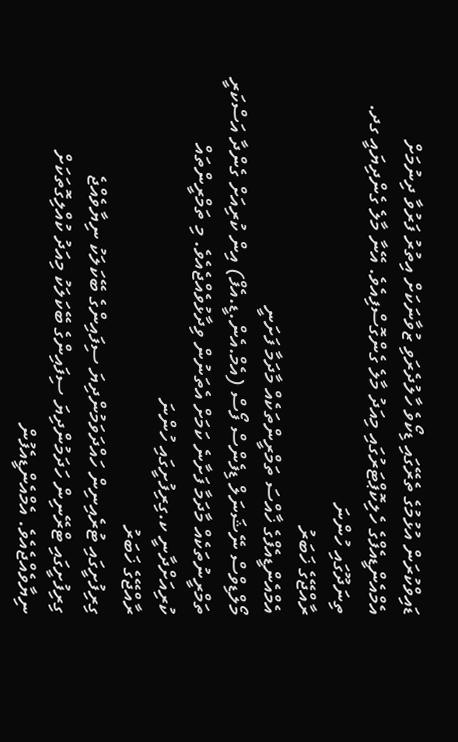ޑައިވްކުރަން އުޅުމުގެ ތެރޭގައި ޑިކޯވެ ހާލުދެރަވި ޒުވާނަކަށް އިތުރު ފަރުވާ ދިނުމަށް އެމްއެންޑީއެފްގެ ހެލިކޮޕްޓަރުގައި މިއަދު މާލެ ގެންގޮސްފިއެވެ. އޭނާ މާލެ ގެންދިޔައީ ގދ. ތިނަދޫގައި ހުންނަ
ރާއްޖޭގެ ޚަބަރު
އެމްއެންޑީއެފްގެ ޚާއްސަ ތަމްރީންތަކެއް މާދަމާ ފަށަނީ
މޯލްޑިވްސް ނޭޝަނަލް ޑިފެންސް ފޯސް (އެމް.އެން.ޑީ.އެފް) އިން ކުރިއަށް ގެންދާ އަސްކަރީ ތަމްރީނުތަކެއް މާދަމާ ފަށާނެ ކަމަށް އެތަނުން ވިދާޅުވެއްޖެއެވެ. މި ތަމްރީންތައް ކުރިއަށްދާނީ ކ.ގިރިފުށީގައި ހުންނަ
ރާއްޖޭގެ ޚަބަރު
ގިރިފުށީގައި ޓުރެއިނިން ހައްދަވަމުންދިޔަ ސިފައިންގެ ބޭކަލަކު ނިޔާވެއްޖެ
ގިރިފުށީގައި ޓްރޭނިން ހަދަމުންދިޔަ ސިފައިންގެ ބޭކަލަކު މިއަދު ކުއްލިގޮތަކަށް ނިޔާވެއްޖެއެވެ. އެމްއެންޑީއެފުން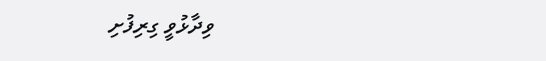ވިދާޅުވީ ގިރިފުށި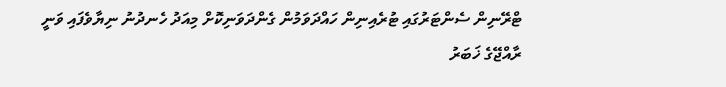ޓްރޭނިން ސެންޓަރުގައި ޓުރެއިނިން ހައްދަވަމުން ގެންދަވަނިކޮށް މިއަދު ހެނދުނު ނިޔާވެފައި ވަނީ
ރާއްޖޭގެ ޚަބަރު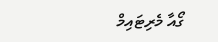ގޯއާ މެރިޓައިމް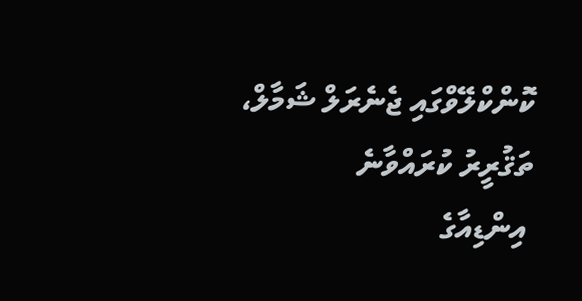ކޮންކްލޭވްގައި ޖެނެރަލް ޝަމާލް، ތަޤުރީރު ކުރައްވާނެ
 އިންޑިއާގެ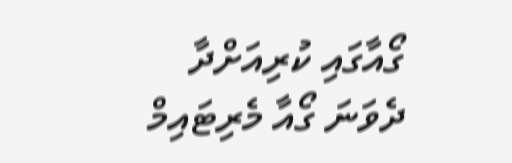ގޯއާގައި ކުރިއަށްދާ ދެވަނަ ގޯއާ މެރިޓައިމް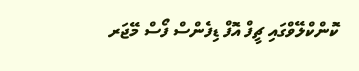ކޮންކްލޭވްގައި ޗީފް އޮފް ޑިފެންސް ފޯސް މޭޖަރ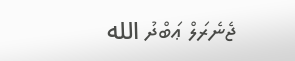ޖެނެރަލް ޢަބްދު الله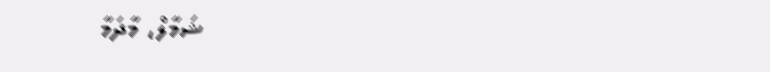ޝަމާލް، މާދަމާ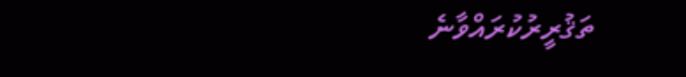ތަޤުރީރުކުރައްވާނެ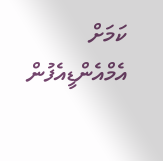ކަމަށް އެމްއެންޑީއެފުން